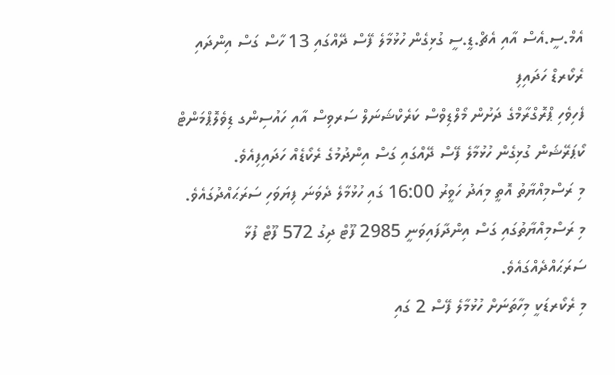އެމް.ސީ.އެސް އާއި އެޗް.ޑީ.ސީ ގުޅިގެން ހުޅުމާލެ ފޭސް ދޭއްގައި 13 ހާސް ގަސް އިންދައި ރެކޯރޑް ހަދައިފި
ފެހިވެހި ޕްރޮގްރާމްގެ ދަށުން މޯލްޑިވްސް ކަރެކްޝަނަލް ސަރވިސް އާއި ހައުސިންގ ޑިވެލޮޕްމަންޓް ކޯޕަރޭޝަން ގުޅިގެން ހުޅުމާލެ ފޭސް ދޭއްގައި ގަސް އިންދުމުގެ ރެކޯޑެއް ހަދައިފިއެވެ.
މި ރަސްމިއްޔާތު އޮތީ މިއަދު ހަވީރު 16:00 ގައި ހުޅުމާލެ ދެވަނަ ފިޔަވަހި ސަރަޙައްދުގައެވެ. މި ރަސްމިއްޔާތުގައި ގަސް އިންދާފައިވަނީ 2985 ފޫޓް ދިގު 572 ފޫޓް ފުޅާ ސަރަޙައްދެއްގައެވެ.
މި ރެކޯރޑަކީ މިހާތަނަށް ހުޅުމާލެ ފޭސް 2 ގައި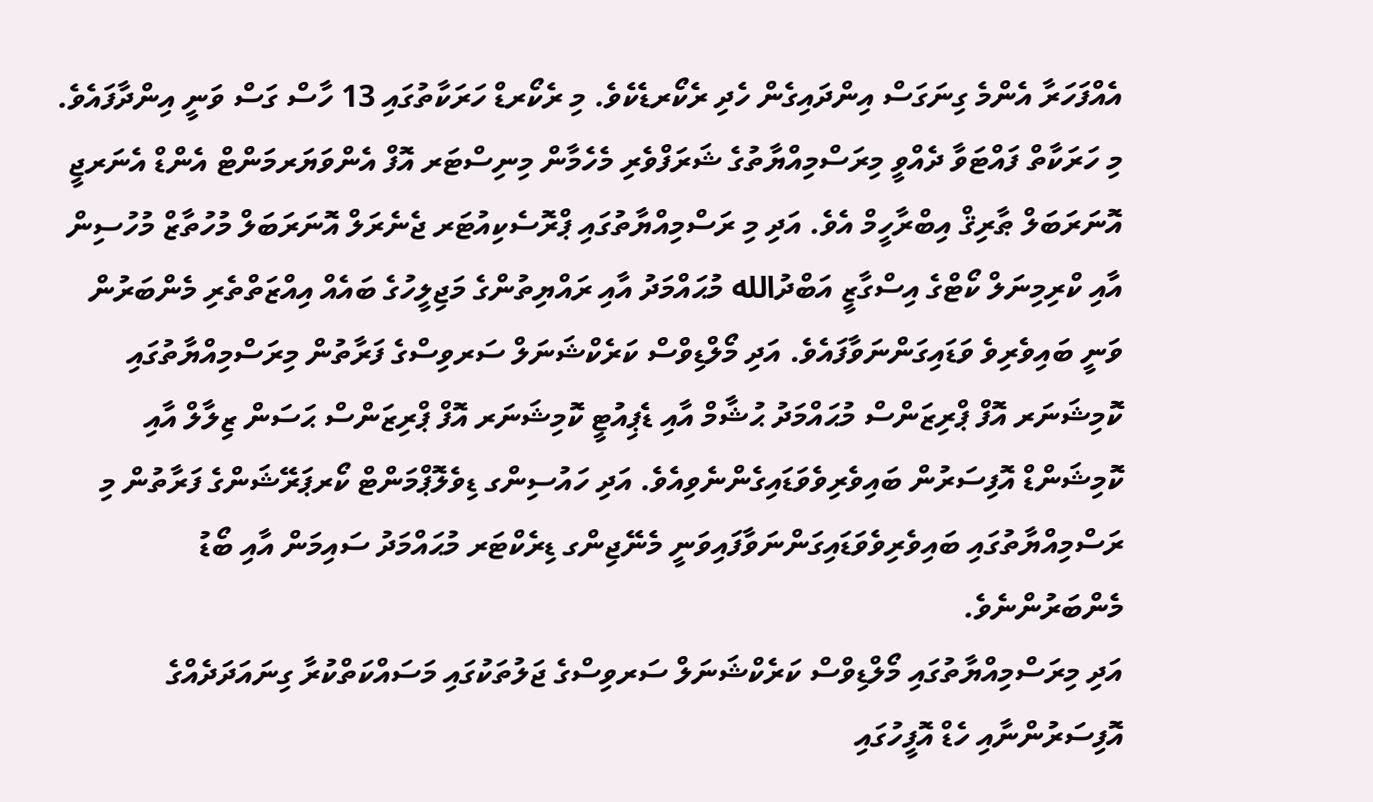އެއްފަހަރާ އެންމެ ގިނަގަސް އިންދައިގެން ހެދި ރެކޯރޑެކެވެ. މި ރެކޯރޑް ހަރަކާތުގައި 13 ހާސް ގަސް ވަނީ އިންދާފައެވެ. މި ހަރަކާތް ފައްޓަވާ ދެއްވީ މިރަސްމިއްޔާތުގެ ޝަރަފްވެރި މެހެމާން މިނިސްޓަރ އޮފް އެންވަޔަރމަންޓް އެންޑް އެނަރޖީ އޮނަރަބަލް ޠާރިޤް އިބްރާހީމް އެވެ. އަދި މި ރަސްމިއްޔާތުގައި ޕްރޮސެކިއުޓަރ ޖެނެރަލް އޮނަރަބަލް މުހުތާޒް މުހުސިން އާއި ކްރިމިނަލް ކޯޓްގެ އިސްގާޒީ އަބްދުالله މުޙައްމަދު އާއި ރައްޔިތުންގެ މަޖިލީހުގެ ބައެއް އިއްޒަތްތެރި މެންބަރުން ވަނީ ބައިވެރިވެ ވަޑައިގަންނަވާފައެވެ. އަދި މޯލްޑިވްސް ކަރެކްޝަނަލް ސަރވިސްގެ ފަރާތުން މިރަސްމިއްޔާތުގައި ކޮމިޝަނަރ އޮފް ޕްރިޒަންސް މުޙައްމަދު ޙުޝާމް އާއި ޑެޕިއުޓީ ކޮމިޝަނަރ އޮފް ޕްރިޒަންސް ޙަސަން ޒިލާލް އާއި ކޮމިޝަންޑް އޮފިސަރުން ބައިވެރިވެވަޑައިގެންނެވިއެވެ. އަދި ހައުސިންގ ޑިވެލޮޕްމަންޓް ކޯރޕަރޭޝަންގެ ފަރާތުން މި ރަސްމިއްޔާތުގައި ބައިވެރިވެވަޑައިގަންނަވާފައިވަނީ މެނޭޖިންގ ޑިރެކްޓަރ މުޙައްމަދު ސައިމަން އާއި ބޯޑު މެންބަރުންނެވެ.
އަދި މިރަސްމިއްޔާތުގައި މޯލްޑިވްސް ކަރެކްޝަނަލް ސަރވިސްގެ ޖަލުތަކުގައި މަސައްކަތްކުރާ ގިނައަދަދެއްގެ އޮފިސަރުންނާއި ހެޑް އޮފީހުގައި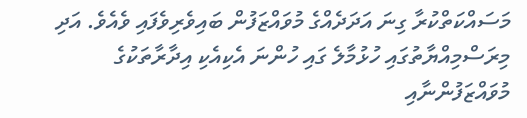މަސައްކަތްކުރާ ގިނަ އަދަދެއްގެ މުވައްޒަފުން ބައިވެރިވެފައި ވެއެވެ. އަދި މިރަސްމިއްޔާތުގައި ހުޅުމާލެ ގައި ހުންނަ އެކިއެކި އިދާރާތަކުގެ މުވައްޒަފުންނާއި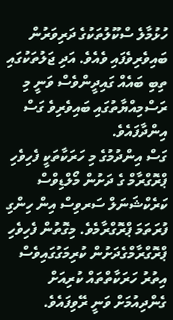ހުޅުމާލެ ސްކޫލުތަކުގެ ދަރިވަރުން ބައިވެރިވެފައި ވެއެވެ. އަދި ޖަލުތަކުގައި ތިބި ބައެއް ގައިދީންވެސް ވަނީ މި ރަސްމިއްޔާތުގައި ބައިވެރިވެ ގަސް އިންދާފައެވެ.
ގަސް އިންދުމުގެ މި ހަރަކާތަކީ ފެހިވެހި ޕްރޮގްރާމް ގެ ދަށުން މޯލްޑިވްސް ކަރެކްޝަނަލް ސަރވިސް އިން ހިންގި ފުރަތަމަ ޕްރޮގްރާމެވެ. މިގޮތުން ފެހިވެހި ޕްރޮގްރާމްގެދަށުން ކުރިމަގުގައިވެސް އިތުރު ހަރަކާތްތައް ކުރިއަށް ގެންދިއުމަށް ވަނީ ރޭވިފައެވެ.